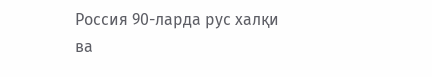Россия 90-ларда рус халқи ва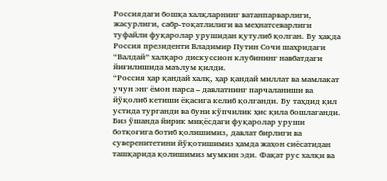Россиядаги бошқа халқларнинг ватанпарварлиги, жасурлиги, сабр-тоқатлилиги ва меҳнатсеварлиги туфайли фуқаролар урушидан қутулиб қолган. Бу ҳақда Россия президенти Владимир Путин Сочи шаҳридаги “Валдай” халқаро дискуссион клубининг навбатдаги йиғилишида маълум қилди.
“Россия ҳар қандай халқ, ҳар қандай миллат ва мамлакат учун энг ёмон нарса – давлатнинг парчаланиши ва йўқолиб кетиши ёқасига келиб қолганди. Бу таҳдид қил устида турганди ва буни кўпчилик ҳис қила бошлаганди. Биз ўшанда йирик миқёсдаги фуқаролар уруши ботқоғига ботиб қолишимиз, давлат бирлиги ва суверенитетини йўқотишимиз ҳамда жаҳон сиёсатидан ташқарида қолишимиз мумкин эди. Фақат рус халқи ва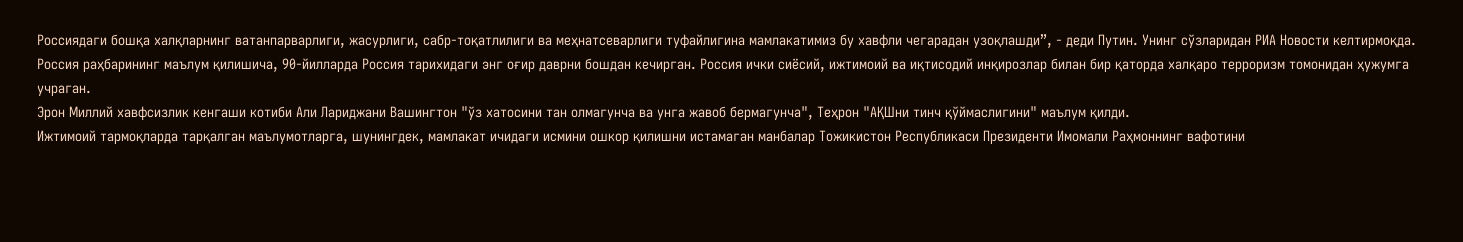Россиядаги бошқа халқларнинг ватанпарварлиги, жасурлиги, сабр-тоқатлилиги ва меҳнатсеварлиги туфайлигина мамлакатимиз бу хавфли чегарадан узоқлашди”, - деди Путин. Унинг сўзларидан РИА Новости келтирмоқда.
Россия раҳбарининг маълум қилишича, 90-йилларда Россия тарихидаги энг оғир даврни бошдан кечирган. Россия ички сиёсий, ижтимоий ва иқтисодий инқирозлар билан бир қаторда халқаро терроризм томонидан ҳужумга учраган.
Эрон Миллий хавфсизлик кенгаши котиби Али Лариджани Вашингтон "ўз хатосини тан олмагунча ва унга жавоб бермагунча", Теҳрон "АҚШни тинч қўймаслигини" маълум қилди.
Ижтимоий тармоқларда тарқалган маълумотларга, шунингдек, мамлакат ичидаги исмини ошкор қилишни истамаган манбалар Тожикистон Республикаси Президенти Имомали Раҳмоннинг вафотини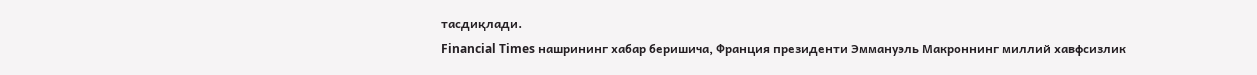тасдиқлади.
Financial Times нашрининг хабар беришича, Франция президенти Эммануэль Макроннинг миллий хавфсизлик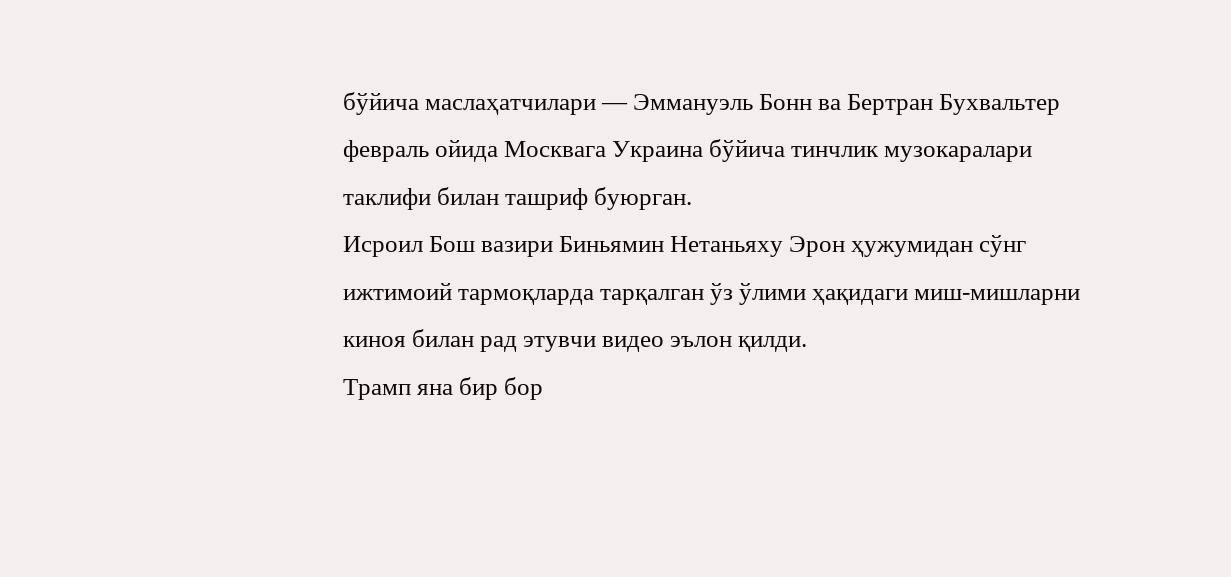бўйича маслаҳатчилари — Эммануэль Бонн ва Бертран Бухвальтер февраль ойида Москвага Украина бўйича тинчлик музокаралари таклифи билан ташриф буюрган.
Исроил Бош вазири Биньямин Нетаньяху Эрон ҳужумидан сўнг ижтимоий тармоқларда тарқалган ўз ўлими ҳақидаги миш-мишларни киноя билан рад этувчи видео эълон қилди.
Трамп яна бир бор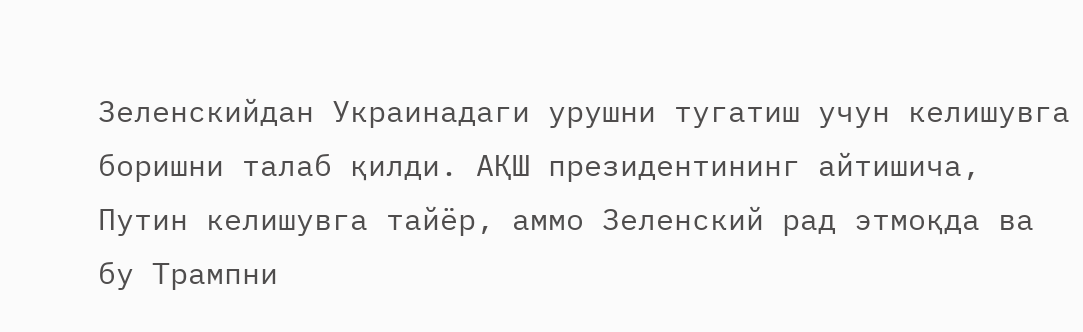Зеленскийдан Украинадаги урушни тугатиш учун келишувга боришни талаб қилди. АҚШ президентининг айтишича, Путин келишувга тайёр, аммо Зеленский рад этмоқда ва бу Трампни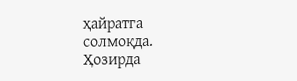ҳайратга солмоқда.
Ҳозирда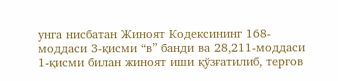унга нисбатан Жиноят Кодексининг 168-моддаси 3-қисми “в” банди ва 28,211-моддаси 1-қисми билан жиноят иши қўзғатилиб, тергов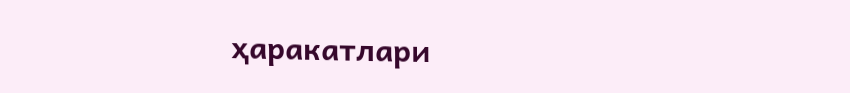ҳаракатлари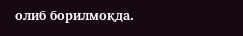олиб борилмоқда.